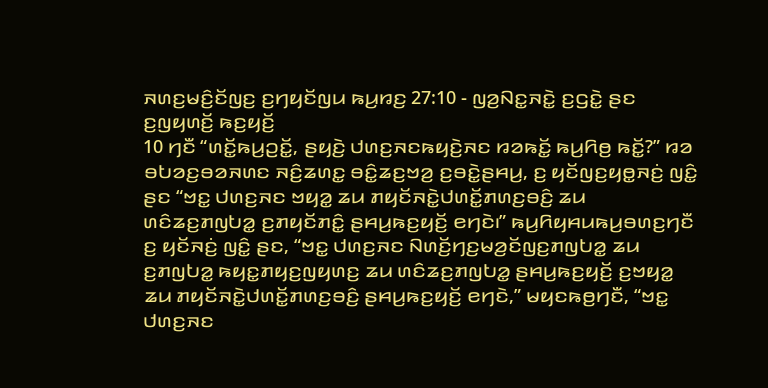ꤏꤛꤢ꤬ꤗꤢꤨ꤬ꤢꤩꤜꤢ꤬ ꤢ꤬ꤚꤟꤢꤩꤜꤣ ꤒꤣ꤬ꤙꤢ꤬ 27:10 - ꤜꤤ꤬ꤡꤢ꤭ꤏꤢꤧ꤭ ꤢ꤬ꤞꤢꤧ꤭ ꤔꤢ ꤢ꤬ꤜꤟꤛꤢꤩ꤬ ꤒꤢ꤬ꤟꤢꤩ꤬
10 ꤚꤢꤪ “ꤛꤢꤩ꤭ꤒꤣ꤬ꤑꤢꤩ꤭, ꤔꤟꤢꤧ꤬ ꤓꤛꤢ꤬ꤏꤢꤒꤟꤢꤧ꤬ꤏꤢ ꤙꤤꤒꤢꤩ꤭ ꤒꤣ꤬ꤖꤥ꤬ ꤒꤢꤩ꤭?” ꤙꤤ ꤋꤝꤤꤢ꤬ꤋꤤꤏꤛꤢ ꤏꤢꤨ꤬ꤘꤛꤢ꤭ ꤋꤢꤨ꤭ꤘꤢ꤬ꤠꤤ꤬ ꤢ꤬ꤋꤢꤧ꤭ꤔꤌꤣ꤬, ꤢ꤬ ꤟꤢꤩꤜꤢ꤬ꤟꤥ꤭ꤏꤢꤦ꤬ ꤜꤢꤨ꤭ ꤔꤢ “ꤠꤢ꤭ ꤓꤛꤢ꤬ꤏꤢ ꤠꤟꤤ꤭ ꤘꤣ ꤊꤟꤢꤩꤏꤢꤧ꤭ꤓꤛꤢꤩ꤭ꤊꤛꤢ꤬ꤋꤢꤨ꤬ ꤘꤣ ꤛꤢꤨꤘꤢ꤬ꤊꤜꤝꤤ꤭ ꤢ꤬ꤊꤟꤢꤩꤊꤢꤨ꤭ ꤔꤌꤣ꤬ꤒꤢ꤬ꤟꤢꤩ꤬ ꤕꤚꤢꤧ꤯” ꤒꤣ꤬ꤖꤟꤌꤣꤒꤣ꤬ꤋꤛꤢ꤬ꤚꤢꤪ ꤢ꤬ ꤟꤢꤩꤏꤢꤦ꤬ ꤜꤢꤨ꤭ ꤔꤢ, “ꤠꤢ꤭ ꤓꤛꤢ꤬ꤏꤢ ꤡꤛꤢꤩ꤬ꤚꤢ꤬ꤗꤤ꤬ꤢꤩꤜꤢ꤬ꤊꤜꤝꤤ꤭ ꤘꤣ ꤢ꤬ꤊꤜꤝꤤ꤭ ꤒꤟꤢ꤭ꤊꤟꤢ꤬ꤜꤟꤛꤢ꤬ ꤘꤣ ꤛꤢꤨꤘꤢ꤬ꤊꤜꤝꤤ꤭ ꤔꤌꤣ꤬ꤒꤢ꤬ꤟꤢꤩ꤬ ꤢ꤬ꤠꤟꤤ꤭ ꤘꤣ ꤊꤟꤢꤩꤏꤢꤧ꤭ꤓꤛꤢꤩ꤭ꤊꤛꤢ꤬ꤋꤢꤨ꤬ ꤔꤌꤣ꤬ꤒꤢ꤬ꤟꤢꤩ꤬ ꤕꤚꤢꤧ,” ꤗꤟꤢꤒꤥ꤬ꤚꤢꤪ, “ꤠꤢ꤭ ꤓꤛꤢ꤬ꤏꤢ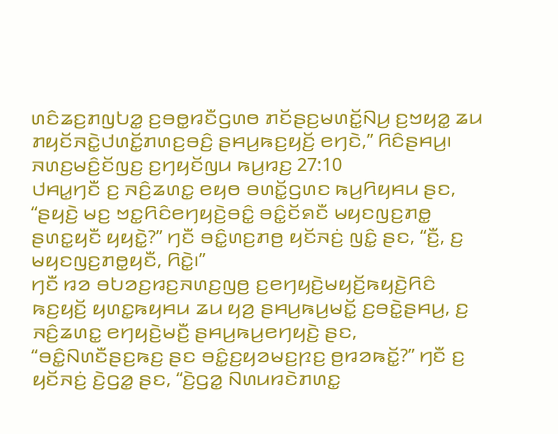ꤛꤢꤨꤘꤢ꤬ꤊꤜꤝꤤ꤭ ꤢ꤬ꤋꤥ꤭ꤙꤢꤪꤞꤛꤥ ꤊꤢꤩꤔꤢ꤬ꤗꤛꤢꤩ꤭ꤡꤣ꤬ ꤢ꤬ꤠꤟꤤ꤭ ꤘꤣ ꤊꤟꤢꤩꤏꤢꤧ꤭ꤓꤛꤢꤩ꤭ꤊꤛꤢ꤬ꤋꤢꤨ꤬ ꤔꤌꤣ꤬ꤒꤢ꤬ꤟꤢꤩ꤬ ꤕꤚꤢꤧ,” ꤖꤢꤨꤔꤌꤣ꤬꤯
ꤏꤛꤢ꤬ꤗꤢꤨ꤬ꤢꤩꤜꤢ꤬ ꤢ꤬ꤚꤟꤢꤩꤜꤣ ꤒꤣ꤬ꤙꤢ꤬ 27:10
ꤓꤌꤣ꤭ꤚꤢꤪ ꤢ꤬ ꤏꤢꤨ꤬ꤘꤛꤢ꤭ ꤕꤟꤥ ꤋꤛꤢꤩ꤭ꤞꤛꤢ ꤒꤣ꤬ꤖꤟꤌꤣ ꤔꤢ, “ꤔꤟꤢꤧ꤬ ꤗꤢ꤬ ꤠꤢ꤭ꤖꤢꤨꤕꤚꤟꤢꤧ꤬ꤋꤢꤨ꤭ ꤋꤢꤨ꤭ꤢꤩꤎꤢꤪ ꤗꤟꤢꤜꤢ꤬ꤊꤥ꤭ ꤔꤛꤢ꤭ꤟꤢꤪ ꤟꤟꤢꤧ꤭?” ꤚꤢꤪ ꤋꤢꤨ꤭ꤛꤢ꤬ꤊꤥ꤬ ꤟꤢꤩꤏꤢꤦ꤬ ꤜꤢꤨ꤭ ꤔꤢ, “ꤢꤪ꤬, ꤢ꤬ ꤗꤟꤢꤜꤢ꤬ꤊꤥ꤭ꤟꤢꤪ, ꤖꤢꤧ꤭꤯”
ꤚꤢꤪ ꤙꤤ ꤋꤝꤤꤢ꤬ꤙꤢ꤬ꤏꤛꤢ꤬ꤜꤥ꤬ ꤢ꤬ꤕꤚꤟꤢꤧ꤬ꤗꤟꤢꤩ꤬ꤒꤟꤢꤧ꤬ꤖꤢꤨ ꤒꤢ꤬ꤟꤢꤩ꤬ ꤟꤛꤢ꤭ꤒꤟꤌꤣ ꤘꤣ ꤟꤤ꤬ ꤔꤌꤣ꤬ꤒꤣ꤬ꤗꤢꤩ꤭ ꤢ꤬ꤋꤢꤧ꤭ꤔꤌꤣ꤬, ꤢ꤬ ꤏꤢꤨ꤬ꤘꤛꤢ꤭ ꤕꤚꤟꤢꤧ꤬ꤗꤢꤪ꤬ ꤔꤌꤣ꤬ꤒꤣ꤬ꤕꤚꤟꤢꤧ꤬ ꤔꤢ, “ꤋꤢꤨ꤭ꤡꤛꤢꤪꤔꤢ꤬ꤒꤢ꤬ ꤔꤢ ꤋꤢꤨ꤭ꤢ꤬ꤟꤤꤗꤢ꤬ꤐꤢ꤬ ꤥ꤬ꤙꤤꤒꤢꤩ꤭?” ꤚꤢꤪ ꤢ꤬ ꤟꤢꤩꤏꤢꤦ꤬ ꤢꤧ꤬ꤞꤤ꤭ ꤔꤢ, “ꤢꤧ꤬ꤞꤤ꤭ ꤡꤛꤣꤙꤢꤧꤊꤛꤢ꤭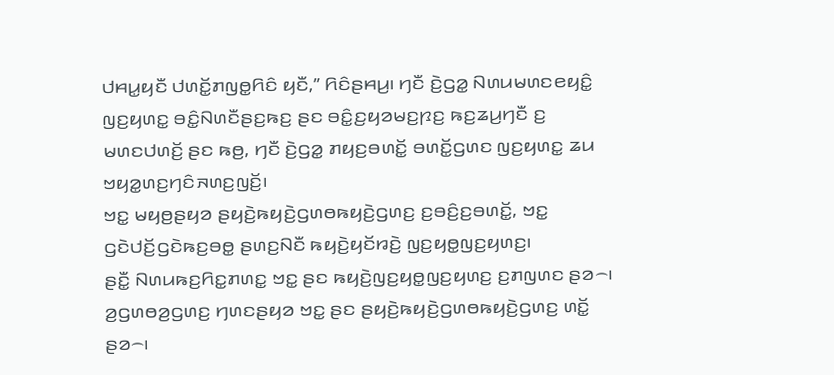ꤓꤌꤣ꤭ꤟꤢꤪ ꤓꤛꤢꤩ꤭ꤊꤜꤥ꤭ꤖꤢꤨ ꤟꤢꤪ,” ꤖꤢꤨꤔꤌꤣ꤬꤯ ꤚꤢꤪ ꤢꤧ꤬ꤞꤤ꤭ ꤡꤛꤣꤗꤛꤢꤕꤟꤢꤨ꤭ ꤜꤢ꤬ꤟꤛꤢ꤭ ꤋꤢꤨ꤭ꤡꤛꤢꤪꤔꤢ꤬ꤒꤢ꤬ ꤔꤢ ꤋꤢꤨ꤭ꤢ꤬ꤟꤤꤗꤢ꤬ꤐꤢ꤬ ꤒꤢ꤬ꤘꤣ꤬ꤚꤢꤪ ꤢ꤬ ꤗꤛꤢꤓꤛꤢꤩ꤬ ꤔꤢ ꤒꤥ꤬, ꤚꤢꤪ ꤢꤧ꤬ꤞꤤ꤭ ꤊꤟꤢ꤬ꤋꤛꤢꤩ꤭ ꤋꤛꤢꤩ꤭ꤞꤛꤢ ꤜꤢ꤬ꤟꤛꤢ꤭ ꤘꤣ ꤠꤟꤤ꤭ꤛꤢ꤬ꤚꤢꤨꤏꤛꤢ꤬ꤜꤢꤩ꤬꤯
ꤠꤢ꤭ ꤗꤟꤥ꤬ꤔꤟꤤ ꤔꤟꤢꤧ꤬ꤒꤟꤢꤧ꤬ꤞꤛꤥꤒꤟꤢꤧ꤬ꤞꤛꤢ꤬ ꤢ꤬ꤋꤢꤨ꤬ꤢ꤬ꤋꤛꤢꤩ꤭, ꤠꤢ꤭ ꤞꤢꤧꤓꤢꤩ꤬ꤞꤢꤧꤒꤢ꤬ꤋꤥ꤭ ꤔꤛꤢ꤬ꤡꤢꤪ ꤒꤟꤢꤧ꤬ꤟꤢꤩꤙꤢꤧ꤬ ꤜꤢ꤬ꤟꤥ꤭ꤜꤢ꤬ꤟꤛꤢ꤬꤯
ꤔꤢꤪ꤭ ꤡꤛꤣꤒꤢ꤬ꤖꤢ꤭ꤊꤛꤢ꤭ ꤠꤢ꤭ ꤔꤢ ꤒꤟꤢꤧ꤬ꤜꤢ꤬ꤟꤥ꤭ꤜꤢ꤬ꤟꤛꤢ꤬ ꤢ꤬ꤊꤜꤛꤢ ꤔꤤ꤮꤯ ꤤ꤬ꤞꤛꤥꤤ꤬ꤞꤛꤢ꤬ ꤚꤛꤢꤔꤟꤤ ꤠꤢ꤭ ꤔꤢ ꤔꤟꤢꤧ꤬ꤒꤟꤢꤧ꤬ꤞꤛꤥꤒꤟꤢꤧ꤬ꤞꤛꤢ꤬ ꤛꤢꤩ꤭ ꤔꤤ꤮꤯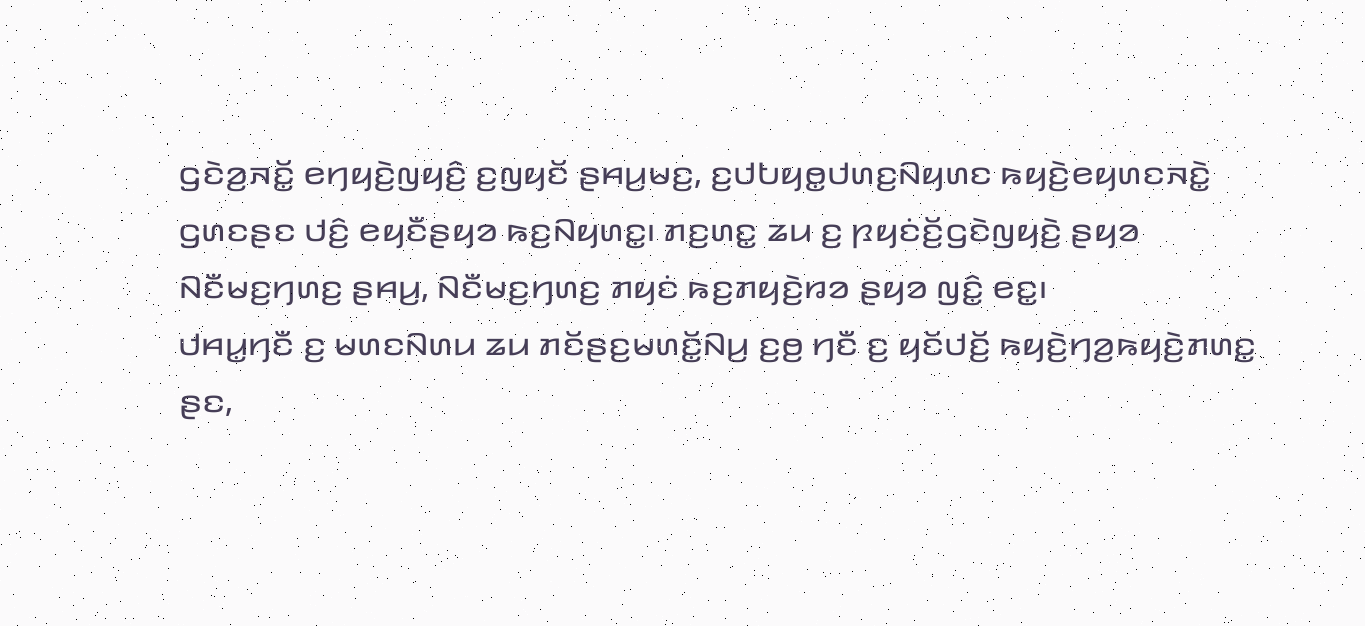ꤞꤢꤧꤤ꤬ꤏꤢꤩ꤭ ꤕꤚꤟꤢꤧ꤬ꤜꤟꤢꤨ꤬ ꤢ꤬ꤜꤟꤢꤩ ꤔꤌꤣ꤬ꤗꤢ꤬, ꤢ꤬ꤓꤝꤟꤥ꤭ꤓꤛꤢ꤬ꤡꤟꤛꤢ ꤒꤟꤢꤧ꤬ꤕꤟꤛꤢꤏꤢꤧ꤭ ꤞꤛꤢꤔꤢ ꤓꤢꤨ꤬ ꤕꤟꤢꤪꤔꤟꤤ ꤒꤢ꤬ꤡꤟꤛꤢ꤭꤯ ꤊꤢ꤬ꤛꤢ꤭ ꤘꤣ ꤢ꤬ ꤐꤟꤢꤦꤢꤩ꤬ꤞꤢꤧꤜꤟꤢꤧ꤬ ꤔꤟꤤ ꤡꤢꤪꤗꤢ꤬ꤚꤛꤢ꤬ ꤔꤌꤣ꤬, ꤡꤢꤪꤗꤢ꤬ꤚꤛꤢ꤬ ꤊꤟꤢꤦ ꤒꤢ꤬ꤊꤟꤢꤧ꤬ꤙꤤ ꤔꤟꤤ ꤜꤢꤨ꤭ ꤕꤢ꤭꤯
ꤓꤌꤣ꤭ꤚꤢꤪ ꤢ꤬ ꤗꤛꤢꤡꤛꤣ ꤘꤣ ꤊꤢꤩꤔꤢ꤬ꤗꤛꤢꤩ꤭ꤡꤣ꤬ ꤢ꤬ꤥ꤬ ꤚꤢꤪ ꤢ꤬ ꤟꤢꤩꤓꤢꤩ꤬ ꤒꤟꤢꤧ꤬ꤚꤤ꤬ꤒꤟꤢꤧ꤬ꤊꤛꤢ꤭ ꤔꤢ,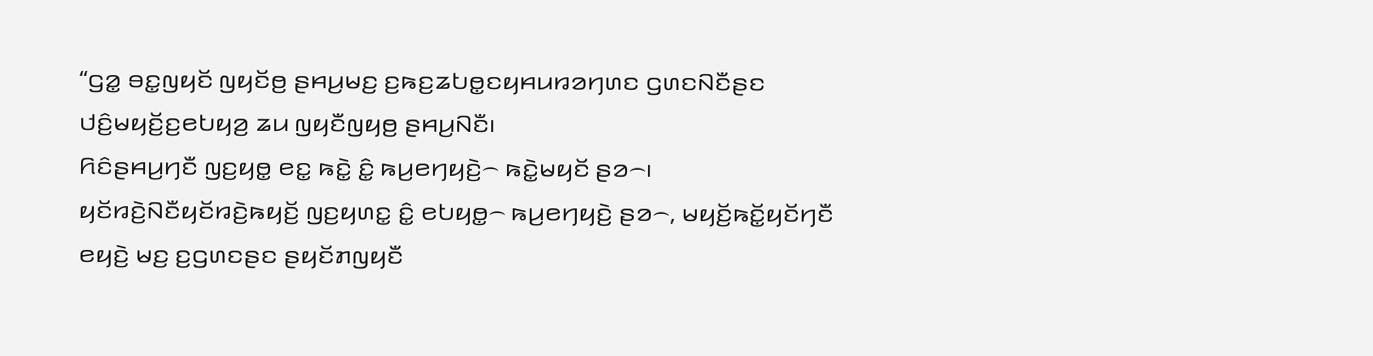“ꤞꤤ꤭ ꤋꤢ꤭ꤜꤟꤢꤩ ꤜꤟꤢꤩꤥ꤬ ꤔꤌꤣ꤬ꤗꤢ꤬ ꤢ꤬ꤒꤢ꤬ꤘꤝꤥ꤭ꤢꤟꤌꤣꤙꤤꤚꤛꤢ ꤞꤛꤢꤡꤢꤪꤔꤢ ꤓꤢꤨ꤬ꤗꤟꤢꤩ꤬ꤢ꤬ꤕꤝꤟꤤ꤬ ꤘꤣ ꤜꤟꤢꤪꤜꤟꤥ꤬ ꤔꤌꤣ꤬ꤡꤢꤪ꤯
ꤖꤢꤨꤔꤌꤣ꤬ꤚꤢꤪ ꤜꤢ꤬ꤟꤥ꤭ ꤕꤢ꤭ ꤒꤢꤧ꤭ ꤢꤨ꤭ ꤒꤣ꤬ꤕꤚꤟꤢꤧ꤬꤮ ꤒꤢꤧ꤭ꤗꤟꤢꤩ ꤔꤤ꤮꤯ ꤟꤢꤩꤙꤢꤧ꤬ꤡꤢꤪꤟꤢꤩꤙꤢꤧ꤬ꤒꤟꤢꤩ꤬ ꤜꤢ꤬ꤟꤛꤢ꤭ ꤢꤨ꤭ ꤕꤝꤟꤥ꤭꤮ ꤒꤣ꤬ꤕꤚꤟꤢꤧ꤬ ꤔꤤ꤮, ꤗꤟꤢꤩ꤬ꤒꤢꤩ꤭ꤟꤢꤩꤚꤢꤪ ꤕꤟꤢꤧ꤬ ꤗꤢ꤬ ꤢ꤬ꤞꤛꤢꤔꤢ ꤔꤟꤢꤩꤊꤜꤟꤢꤪ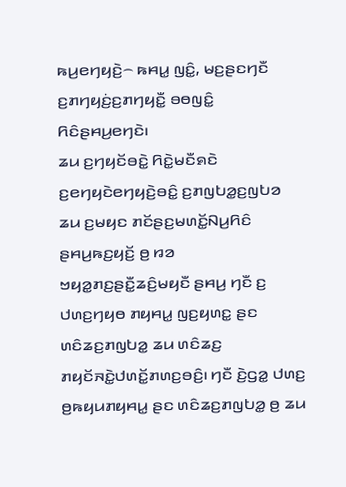ꤒꤣ꤬ꤕꤚꤟꤢꤧ꤬꤮ ꤒꤌꤣ꤭ ꤜꤢꤨ꤭, ꤗꤢ꤬ꤔꤢꤚꤢꤪ ꤢ꤬ꤊꤚꤟꤢꤦ꤬ꤢ꤬ꤊꤚꤟꤢꤪ꤭ ꤋꤥꤜꤢꤨ꤭ ꤖꤢꤨꤔꤌꤣ꤬ꤕꤚꤢꤧ꤯
ꤘꤣ ꤢ꤬ꤚꤟꤢꤩꤋꤢꤧ꤭ ꤖꤢꤧ꤭ꤗꤢꤪꤎꤢꤧ ꤢ꤬ꤕꤚꤟꤢꤧꤕꤚꤟꤢꤧ꤬ꤋꤢꤨ꤭ ꤢ꤬ꤊꤜꤝꤤ꤭ꤢ꤬ꤜꤝꤤ ꤘꤣ ꤢ꤬ꤗꤟꤢ ꤊꤢꤩꤔꤢ꤬ꤗꤛꤢꤩ꤭ꤡꤣ꤬ꤖꤢꤨ ꤔꤌꤣ꤬ꤒꤢ꤬ꤟꤢꤩ꤬ ꤥ꤬ ꤙꤤ ꤠꤟꤤ꤭ꤊꤢ꤬ꤔꤢꤪ꤭ꤘꤢꤨ꤬ꤗꤟꤢꤪ ꤔꤌꤣ꤬ ꤚꤢꤪ ꤢ꤬ ꤓꤛꤢ꤬ꤚꤟꤥ ꤊꤟꤌꤣ꤭ ꤜꤢ꤬ꤟꤛꤢ꤭ ꤔꤢ ꤛꤢꤨꤘꤢ꤬ꤊꤜꤝꤤ꤭ ꤘꤣ ꤛꤢꤨꤘꤢ꤬ ꤊꤟꤢꤩꤏꤢꤧ꤭ꤓꤛꤢꤩ꤭ꤊꤛꤢ꤬ꤋꤢꤨ꤬꤯ ꤚꤢꤪ ꤢꤧ꤬ꤞꤤ꤭ ꤓꤛꤢ꤬ ꤥ꤬ꤒꤟꤣꤊꤟꤌꤣ꤭ ꤔꤢ ꤛꤢꤨꤘꤢ꤬ꤊꤜꤝꤤ꤭ ꤥ꤬ ꤘꤣ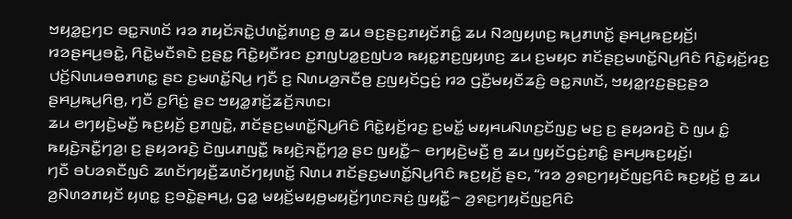ꤠꤟꤤ꤭ꤢ꤬ꤚꤢ ꤋꤢ꤭ꤏꤛꤢꤩ ꤙꤤ ꤊꤟꤢꤩꤏꤢꤧ꤭ꤓꤛꤢꤩ꤭ꤊꤛꤢ꤬ ꤥ꤬ ꤘꤣ ꤋꤢ꤬ꤔꤢ꤬ꤊꤟꤢꤩꤊꤢꤨ꤭ ꤘꤣ ꤡꤤꤜꤟꤛꤢ꤬ ꤒꤣ꤬ꤊꤛꤢꤩ꤭ ꤔꤌꤣ꤬ꤒꤢ꤬ꤟꤢꤩ꤬꤯
ꤙꤤꤔꤌꤣ꤬ꤋꤢꤧ꤭, ꤖꤢꤧ꤭ꤗꤢꤪꤎꤢꤧ ꤢ꤬ꤔꤢ꤭ ꤖꤢꤧ꤭ꤟꤢꤪꤙꤢ ꤢ꤬ꤊꤜꤝꤤ꤭ꤢ꤬ꤜꤝꤤ ꤒꤟꤢ꤭ꤊꤢ꤬ꤜꤟꤛꤢ꤬ ꤘꤣ ꤢ꤬ꤗꤟꤢ ꤊꤢꤩꤔꤢ꤬ꤗꤛꤢꤩ꤭ꤡꤣ꤬ꤖꤢꤨ ꤖꤢꤧ꤭ꤟꤢꤩ꤬ꤙꤢ꤬ ꤓꤢꤩ꤬ꤡꤛꤣꤋꤥꤊꤛꤢ꤭ ꤔꤢ ꤢ꤬ꤗꤛꤢꤩ꤭ꤡꤣ꤬ ꤚꤢꤪ ꤢ꤬ ꤡꤛꤣꤤ꤬ꤏꤢꤪꤥ꤬ ꤢ꤬ꤜꤟꤢꤩꤞꤢꤦ꤬ ꤙꤤ ꤞꤢꤪ꤬ꤗꤟꤢꤪꤘꤢꤨ꤬ ꤋꤢ꤭ꤏꤛꤢꤩ, ꤠꤟꤤ꤭ꤐꤢ꤬ꤔꤢ꤬ꤔꤤ ꤔꤌꤣ꤬ꤒꤣ꤬ꤖꤥ꤬, ꤚꤢꤪ ꤢ꤬ꤖꤢꤦ꤬ ꤔꤢ ꤠꤟꤤ꤭ꤊꤢꤩ꤬ꤘꤢꤩ꤬ꤏꤛꤢ꤯
ꤘꤣ ꤕꤚꤟꤢꤧ꤬ꤗꤢꤪ꤬ ꤒꤢ꤬ꤟꤢꤩ꤬ ꤢ꤬ꤊꤜꤢꤧ꤭, ꤊꤢꤩꤔꤢ꤬ꤗꤛꤢꤩ꤭ꤡꤣ꤬ꤖꤢꤨ ꤖꤢꤧ꤭ꤟꤢꤩ꤬ꤙꤢ꤬ ꤢ꤬ꤗꤢꤩ꤭ ꤗꤟꤌꤣꤡꤛꤢ꤬ꤢꤩꤜꤢ꤬ ꤗꤢ꤬ ꤢ꤬ ꤔꤟꤤꤙꤢꤧ꤬ ꤢꤧ ꤜꤣ ꤢꤨ꤭ ꤒꤟꤢꤧ꤬ꤏꤢꤪ꤭ꤚꤤ꤬꤯ ꤢ꤬ ꤔꤟꤤꤙꤢꤧ꤬ ꤢꤧꤜꤣꤊꤜꤢꤪ꤭ ꤒꤟꤢꤧ꤬ꤏꤢꤪ꤭ꤚꤤ꤬ ꤔꤢ ꤜꤟꤢꤪ꤭꤮ ꤕꤚꤟꤢꤧ꤬ꤗꤢꤪ꤬ ꤥ꤬ ꤘꤣ ꤜꤟꤢꤩꤞꤢꤦ꤬ꤊꤢꤨ꤭ ꤔꤌꤣ꤬ꤒꤢ꤬ꤟꤢꤩ꤬꤯
ꤚꤢꤪ ꤋꤝꤤꤎꤢꤪꤜꤢꤨ ꤘꤛꤢꤩꤚꤟꤢꤪ꤬ꤘꤛꤢꤩꤚꤟꤛꤢꤩ꤭ ꤡꤛꤣ ꤊꤢꤩꤔꤢ꤬ꤗꤛꤢꤩ꤭ꤡꤣ꤬ꤖꤢꤨ ꤒꤢ꤬ꤟꤢꤩ꤬ ꤔꤢ, “ꤙꤤ ꤤ꤬ꤎꤢ꤬ꤚꤟꤢꤩꤜꤢ꤬ꤖꤢꤨ ꤒꤢ꤬ꤟꤢꤩ꤬ ꤥ꤬ ꤘꤣ ꤤ꤬ꤡꤛꤤꤊꤟꤢꤩ ꤟꤛꤢ꤭ ꤢ꤬ꤋꤢꤧ꤭ꤔꤌꤣ꤬, ꤞꤤ꤭ ꤗꤟꤢꤩ꤬ꤗꤟꤥ꤬ꤗꤟꤢꤩ꤬ꤚꤛꤢꤏꤢꤦ꤬ ꤜꤟꤢꤪ꤭꤮ ꤤ꤬ꤎꤢ꤬ꤚꤟꤢꤩꤜꤢ꤬ꤖꤢꤨ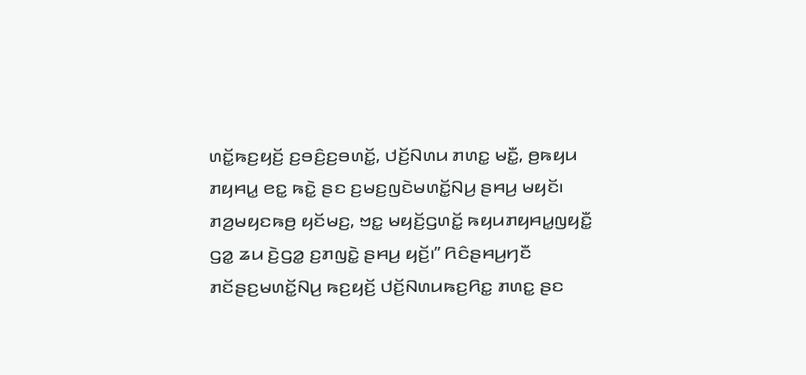ꤛꤢꤩ꤭ꤒꤢ꤬ꤟꤢꤩ꤬ ꤢ꤬ꤋꤢꤨ꤬ꤢ꤬ꤋꤛꤢꤩ꤭, ꤓꤢꤩ꤬ꤡꤛꤣ ꤊꤛꤢ꤭ ꤗꤢꤪ꤭, ꤥ꤬ꤒꤟꤣ ꤊꤟꤌꤣ꤭ ꤕꤢ꤭ ꤒꤢꤧ꤭ ꤔꤢ ꤢ꤬ꤗꤢ꤬ꤜꤢꤧꤗꤛꤢꤩ꤭ꤡꤣ꤬ ꤔꤌꤣ꤬ ꤗꤟꤢꤩ꤯ ꤊꤤ꤬ꤗꤟꤢꤒꤥ꤬ ꤟꤢꤩꤗꤢ꤬, ꤠꤢ꤭ ꤗꤟꤢꤩ꤬ꤞꤛꤢꤩ꤭ ꤒꤟꤣꤊꤟꤌꤣ꤭ꤜꤟꤢꤪ꤭ ꤞꤤ꤭ ꤘꤣ ꤢꤧ꤬ꤞꤤ꤭ ꤢ꤬ꤊꤜꤢꤧ꤭ ꤔꤌꤣ꤬ ꤟꤢꤩ꤬꤯” ꤖꤢꤨꤔꤌꤣ꤬ꤚꤢꤪ ꤊꤢꤩꤔꤢ꤬ꤗꤛꤢꤩ꤭ꤡꤣ꤬ ꤒꤢ꤬ꤟꤢꤩ꤬ ꤓꤢꤩ꤬ꤡꤛꤣꤒꤢ꤬ꤖꤢ꤭ ꤊꤛꤢ꤭ ꤔꤢ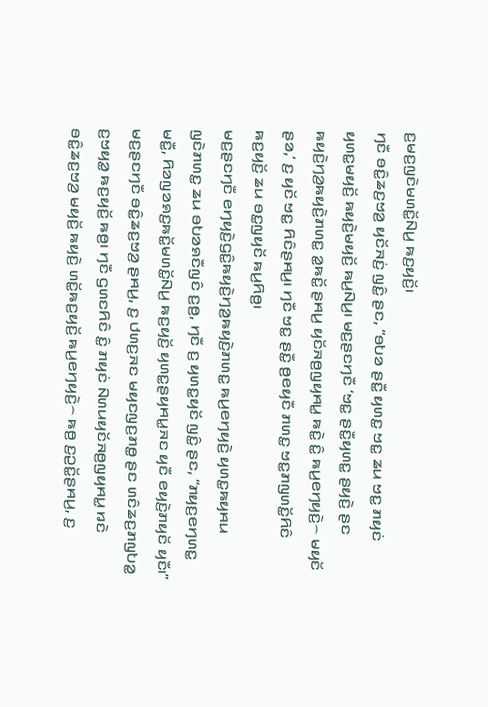ꤢ꤬ꤗꤢ꤬ꤜꤢꤧꤗꤛꤢꤩ꤭ꤡꤣ꤬ ꤒꤢ꤬ꤟꤢꤩ꤬꤯
ꤚꤢꤪ ꤋꤢꤨ꤭ꤘꤢ꤬ꤠꤤ꤬ ꤟꤢꤩꤏꤢꤦ꤬ ꤜꤢꤨ꤭ ꤔꤢ, “ꤋꤝꤤ ꤔꤢꤪ꤭ ꤟꤛꤢ꤭ ꤠꤢ꤭ ꤘꤣ ꤠꤢ꤭ ꤊꤟꤢꤦ ꤟꤛꤢ꤭ꤗꤟꤢꤩ꤬ ꤒꤟꤢꤧ꤬ꤗꤟꤢꤩ꤬ ꤒꤣ꤬ꤡꤣ꤬꤯ ꤗꤢ꤬ꤔꤢꤚꤢꤪ ‘ꤠꤢ꤭ ꤔꤢꤪ꤭ꤟꤛꤢ꤭ ꤔꤟꤢꤧ꤬ ꤔꤢ ꤒꤟꤢꤧ꤬ꤚꤤ꤬ꤒꤟꤢꤧ꤬ꤊꤛꤢ꤭ ꤤ꤭ꤒꤢꤩ꤭ ꤔꤌꤣ꤬ ꤟꤢꤩꤏꤥ꤬ꤜꤟꤌꤣ꤭ ꤒꤢꤧ꤭ ꤢꤨ꤭ ꤒꤣ꤬ꤕꤚꤟꤢꤧ꤬꤮ ꤗꤟꤢꤩ ꤔꤤ,’ ꤢ꤬ ꤟꤢꤩ ꤠꤢ꤭ ꤖꤢꤨꤔꤌꤣ꤬꤯ ꤚꤢꤪ ꤠꤢ꤭ ꤔꤢꤪ꤭ ꤥ꤬ꤕꤟꤢꤪ ꤊꤛꤢ꤭ ꤠꤢ꤭ꤊꤜꤛꤢꤩ꤭ꤖꤢꤨ ꤒꤢ꤬ꤟꤢꤩ꤬ ꤘꤣ ꤋꤢ꤭ꤜꤟꤢꤩ ꤒꤣ꤬ꤖꤥ꤬꤯
ꤗꤢ꤬ꤔꤢꤚꤢꤪ ꤕꤚꤟꤢꤧ꤬ꤞꤢꤨ꤭ꤒꤟꤢꤧ꤬ꤚꤤ꤬ꤒꤟꤢꤧ꤬ꤊꤛꤢ꤭ ꤒꤣ꤬ꤕꤚꤟꤢꤧ꤬ ꤟꤛꤢ꤭ꤒꤟꤌꤣ ꤜꤢꤧꤊꤛꤢ꤭ ꤘꤣ ꤋꤝꤤꤎꤢꤪꤜꤢꤨ ꤢ꤬ꤥ꤬, ꤚꤢꤪ ꤢ꤬ ꤟꤛꤢ꤭ꤟꤢꤩ ꤜꤢꤨ꤭ ꤔꤢ, “ꤊꤟꤢ꤬ꤕꤚꤛꤢ꤭ ꤗꤢꤪ꤭, ꤖꤤꤜꤤꤎꤢ꤬ꤒꤢꤩ꤭ꤗꤛꤢꤩ꤭ꤡꤣ꤬ ꤒꤢ꤬ꤟꤢꤩ꤬ ꤟꤛꤢ꤭ꤔꤟꤌꤣ꤭ꤏꤢ ꤟꤢꤪ ꤕꤟꤢꤧ꤬ꤊꤟꤢꤩ ꤟꤢꤪ꤯”
ꤗꤢ꤬ꤔꤢꤚꤢꤪ ꤋꤢꤨ꤭ꤘꤢ꤬ꤠꤤ꤬ ꤔꤌꤣ꤬, ꤢ꤬ ꤓꤛꤢ꤬ꤏꤢ ꤗꤟꤢꤜꤢ꤬ꤊꤥ꤭ ꤔꤢ ꤛꤢꤨꤘꤢ꤬ꤊꤜꤝꤤ꤭ ꤢ꤬ꤠꤟꤤ꤭ ꤒꤢ꤬ꤟꤢꤩ꤬ ꤒꤥ꤬꤯ ꤚꤢꤪ ꤞꤛꤢꤖꤢꤨ ꤢꤨ꤭ ꤊꤟꤢꤦ ꤡꤛꤣꤟꤢꤩꤏꤥ꤬ꤜꤟꤌꤣ꤭ ꤙꤢꤧ ꤋꤢꤨ꤭ꤘꤢ꤬ꤠꤤ꤬ ꤗꤟꤢꤩ꤬ ꤒꤟꤢꤧ꤬ ꤛꤢꤩ꤭ꤒꤢ꤬ꤟꤢꤩ꤬ ꤒꤣ꤬ꤕꤚꤟꤢꤧ꤬꤮ ꤒꤥ꤬ ꤢ꤬ꤑꤢꤩ꤭ꤔꤌꤣ꤬, ꤢ꤬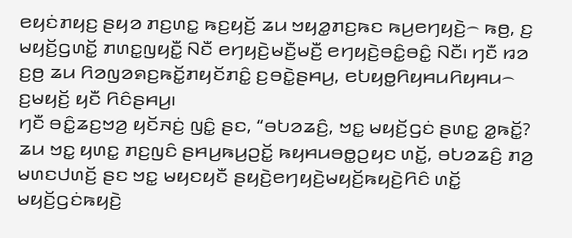ꤕꤟꤢꤦꤊꤟꤢ꤬ ꤔꤟꤤ ꤊꤢ꤬ꤛꤢ꤭ ꤒꤢ꤬ꤟꤢꤩ꤬ ꤘꤣ ꤠꤟꤤ꤭ꤊꤢ꤬ꤒꤢ ꤒꤣ꤬ꤕꤚꤟꤢꤧ꤬꤮ ꤒꤥ꤬, ꤢ꤬ ꤗꤟꤢꤩ꤬ꤞꤛꤢꤩ꤭ ꤊꤛꤢ꤭ꤜꤟꤢꤪ꤭ ꤡꤢꤪ ꤕꤚꤟꤢꤧ꤬ꤗꤢꤪ꤬ꤗꤢꤪ꤬ ꤕꤚꤟꤢꤧ꤬ꤋꤢꤨ꤭ꤋꤢꤨ꤭ ꤡꤢꤪ꤯ ꤚꤢꤪ ꤙꤤ ꤢ꤬ꤥ꤬ ꤘꤣ ꤖꤤꤜꤤꤎꤢ꤬ꤒꤢꤩ꤭ꤊꤟꤢꤩꤊꤢꤨ꤭ ꤢ꤬ꤋꤢꤧ꤭ꤔꤌꤣ꤬, ꤕꤝꤟꤥ꤭ꤖꤟꤌꤣꤖꤟꤌꤣ꤮ ꤢ꤬ꤗꤟꤢꤩ꤬ ꤟꤢꤪ ꤖꤢꤨꤔꤌꤣ꤬꤯
ꤚꤢꤪ ꤋꤢꤨ꤭ꤘꤢ꤬ꤠꤤ꤬ ꤟꤢꤩꤏꤢꤦ꤬ ꤜꤢꤨ꤭ ꤔꤢ, “ꤋꤝꤤꤘꤢꤨ꤬, ꤠꤢ꤭ ꤗꤟꤢꤩ꤬ꤞꤢꤦ ꤔꤛꤢ꤭ ꤤ꤭ꤒꤢꤩ꤭? ꤘꤣ ꤠꤢ꤭ ꤟꤛꤢ꤭ ꤊꤢ꤬ꤜꤢꤨ ꤔꤌꤣ꤬ꤒꤣ꤬ꤑꤢꤩ꤭ ꤒꤟꤌꤣꤋꤥ꤭ꤑꤟꤢ ꤛꤢꤩ꤭, ꤋꤝꤤꤘꤢꤨ꤬ ꤊꤤ꤬ ꤗꤛꤢꤓꤛꤢꤩ꤬ ꤔꤢ ꤠꤢ꤭ ꤗꤟꤢꤟꤢꤪ ꤔꤟꤢꤧ꤬ꤕꤚꤟꤢꤧ꤬ꤗꤟꤢꤩ꤬ꤒꤟꤢꤧ꤬ꤖꤢꤨ ꤛꤢꤩ꤭ ꤗꤟꤢꤩ꤬ꤞꤢꤦꤒꤟꤢꤧ꤬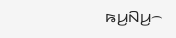ꤒꤣ꤬ꤡꤣ꤬꤮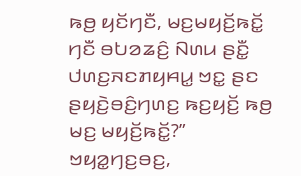ꤒꤥ꤬ ꤟꤢꤩꤚꤢꤪ, ꤗꤢ꤬ꤗꤟꤢꤩ꤬ꤒꤢꤩ꤭ ꤚꤢꤪ ꤋꤝꤤꤘꤢꤨ꤬ ꤡꤛꤣ ꤔꤢꤪ꤭ ꤓꤛꤢ꤬ꤏꤢꤊꤟꤌꤣ꤭ ꤠꤢ꤭ ꤔꤢ ꤔꤟꤢꤧ꤬ꤋꤢꤨ꤬ꤚꤛꤢ꤬ ꤒꤢ꤬ꤟꤢꤩ꤬ ꤒꤥ꤬ ꤗꤢ꤬ ꤗꤟꤢꤩ꤬ꤒꤢꤩ꤭?”
ꤠꤟꤤ꤭ꤚꤢ꤬ꤋꤢ꤬,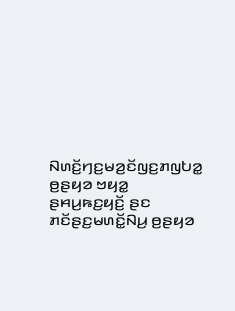ꤡꤛꤢꤩ꤬ꤚꤢ꤬ꤗꤤ꤬ꤢꤩꤜꤢ꤬ꤊꤜꤝꤤ꤭ ꤥ꤬ꤔꤟꤤ ꤠꤟꤤ꤭ ꤔꤌꤣ꤬ꤒꤢ꤬ꤟꤢꤩ꤬ ꤔꤢ ꤊꤢꤩꤔꤢ꤬ꤗꤛꤢꤩ꤭ꤡꤣ꤬ ꤥ꤬ꤔꤟꤤ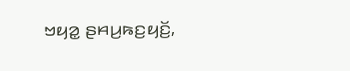ꤠꤟꤤ꤭ ꤔꤌꤣ꤬ꤒꤢ꤬ꤟꤢꤩ꤬,